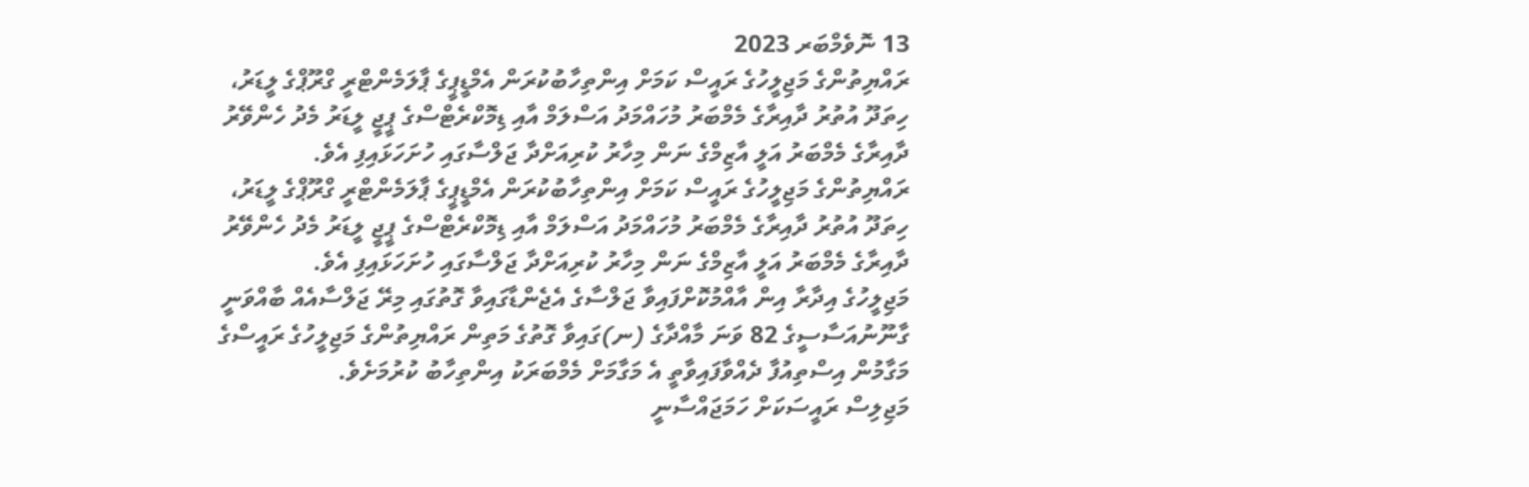13 ނޮވެމްބަރ 2023
ރައްޔިތުންގެ މަޖިލީހުގެ ރައީސް ކަމަށް އިންތިހާބުކުރަން އެމްޑީޕީގެ ޕާލަމެންޓްރީ ގްރޫޕްގެ ލީޑަރު، ހިތަދޫ އުތުރު ދާއިރާގެ މެމްބަރު މުހައްމަދު އަސްލަމް އާއި ޑިމޮކްރެޓްސްގެ ޕީޖީ ލީޑަރު މެދު ހެންވޭރު ދާއިރާގެ މެމްބަރު އަލީ އާޒިމްގެ ނަން މިހާރު ކުރިއަށްދާ ޖަލްސާގައި ހުށަހަޅައިފި އެވެ.
ރައްޔިތުންގެ މަޖިލީހުގެ ރައީސް ކަމަށް އިންތިހާބުކުރަން އެމްޑީޕީގެ ޕާލަމެންޓްރީ ގްރޫޕްގެ ލީޑަރު، ހިތަދޫ އުތުރު ދާއިރާގެ މެމްބަރު މުހައްމަދު އަސްލަމް އާއި ޑިމޮކްރެޓްސްގެ ޕީޖީ ލީޑަރު މެދު ހެންވޭރު ދާއިރާގެ މެމްބަރު އަލީ އާޒިމްގެ ނަން މިހާރު ކުރިއަށްދާ ޖަލްސާގައި ހުށަހަޅައިފި އެވެ.
މަޖިލީހުގެ އިދާރާ އިން އާއްމުކޮށްފައިވާ ޖަލްސާގެ އެޖެންޑާގައިވާ ގޮތުގައި މިރޭ ޖަލްސާއެއް ބާއްވަނީ ގާނޫނުއަސާސީގެ 82 ވަނަ މާއްދާގެ (ނ)ގައިވާ ގޮތުގެ މަތިން ރައްޔިތުންގެ މަޖިލީހުގެ ރައީސްގެ މަގާމުން އިސްތިއުފާ ދެއްވާފައިވާތީ އެ މަގާމަށް މެމްބަރަކު އިންތިހާބު ކުރުމަށެވެ.
މަޖިލިސް ރައީސަކަށް ހަމަޖައްސާނީ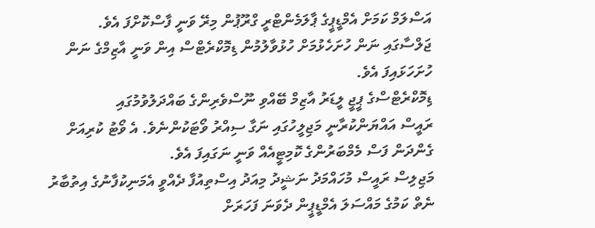އަސްލަމް ކަމަށް އެމްޑީޕީގެ ޕާލަމެންޓްރީ ގްރޫޕުން މިރޭ ވަނީ ފާސްކޮށްފަ އެވެ.
ޖަލްސާގައި ނަން ހުށަހެޅުމަށް ހުޅުވާލުމުން ޑިމޮކްރެޓްސް އިން ވަނީ އާޒިމްގެ ނަން ހުށަހަޅައިފަ އެވެ.
ޑިމޮކްރެޓްސްގެ ޕީޖީ ލީޑަރު އާޒިމް ބޭއްވި ނޫސްވެރިންގެ ބައްދަލުވުމުގައި
ރައީސް އައްޔަންކުރާނީ މަޖިލީހުގައި ނަގާ ސިއްރު ވޯޓަކުންނެވެ. އެ ވޯޓު ކުރިއަށް ގެންދަން ފަސް މެމްބަރުންގެ ކޮމިޓީއެއް ވަނީ ނަގައިފަ އެވެ.
މަޖިލިސް ރައީސް މުހައްމަދު ނަޝީދު މިއަދު އިސްތިއުފާ ދެއްވީ އެމަނިކުފާނުގެ އިތުބާރު ނެތް ކަމުގެ މައްސަލަ އެމްޑީޕީން ދެވަނަ ފަހަރަށް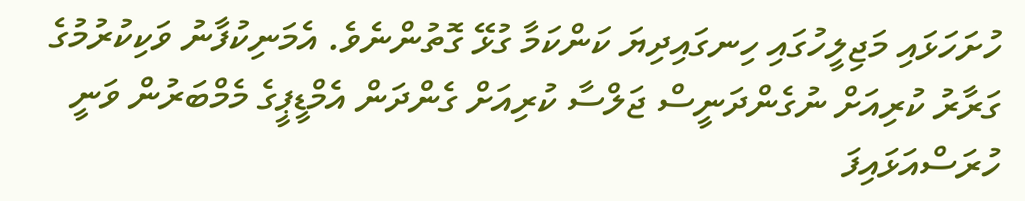ހުށަހަޅައި މަޖިލީހުގައި ހިނގައިދިޔަ ކަންކަމާ ގުޅޭ ގޮތުންނެވެ. އެމަނިކުފާނު ވަކިކުރުމުގެ ގަރާރު ކުރިއަށް ނުގެންދަނީސް ޖަލްސާ ކުރިއަށް ގެންދަން އެމްޑީޕީގެ މެމްބަރުން ވަނީ ހުރަސްއަޅައިފަ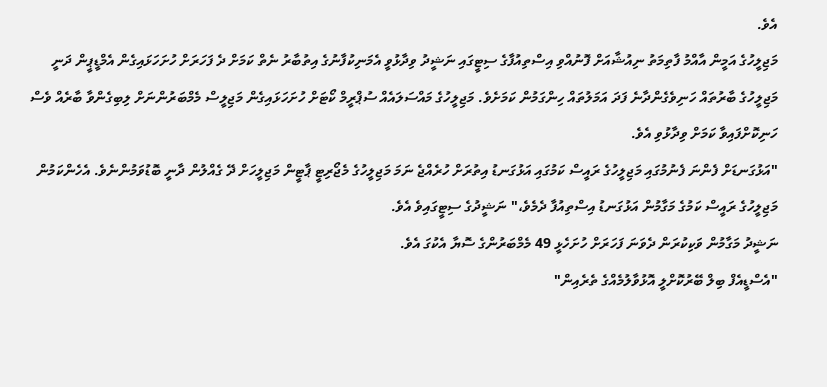އެވެ.
މަޖިލީހުގެ އަމީން އާއްމު ފާތިމަތު ނިއުޝާއަށް ފޮނުއްވި އިސްތިއުފާގެ ސިޓީގައި ނަޝީދު ވިދާޅުވީ އެމަނިކުފާނުގެ އިތުބާރު ނެތް ކަމަށް ދެ ފަހަރަށް ހުށަހަޅައިގެން އެމްޑީޕީން ދަނީ މަޖިލީހުގެ ބާރުތައް ހަނިވެގެންދާނެ ފަދަ އަމަލުތައް ހިންގަމުން ކަމަށެވެ. މަޖިލީހުގެ މައްސަލައެއް ސުޕްރީމް ކޯޓަށް ހުށަހަޅައިގެން މަޖިލީސް މެމްބަރުންނަށް ލިބިގެންވާ ބާރެއް ވެސް ހަނިކޮށްފައިވާ ކަމަށް ވިދާޅުވި އެވެ.
"އަޅުގަނޑަށް ފެންނަ ފެނުމުގައި މަޖިލީހުގެ ރައީސް ކަމުގައި އަޅުގަނޑު އިތުރަށް ހުރެއްޖެ ނަމަ މަޖިލީހުގެ މެޖޯރިޓީ ޕާޓީން މަޖިލީހަށް ދޭ ގެއްލުން ދާނީ ބޮޑުވަމުންނެވެ. އެހެންކަމުން މަޖިލީހުގެ ރައީސް ކަމުގެ މަގާމުން އަޅުގަނޑު އިސްތިއުފާ ދެމެވެ،" ނަޝީދުގެ ސިޓީގައިވެ އެވެ.
ނަޝީދު މަގާމުން ވަކިކުރަން ދެވަނަ ފަހަރަށް ހުށަހެޅީ 49 މެމްބަރުންގެ ސޮޔާ އެކުގަ އެވެ.
"އެސްޑީއެފް ބިލް ބޭރުކޮށްލީ އޮޅުވާލުމެއްގެ ތެރެއިން"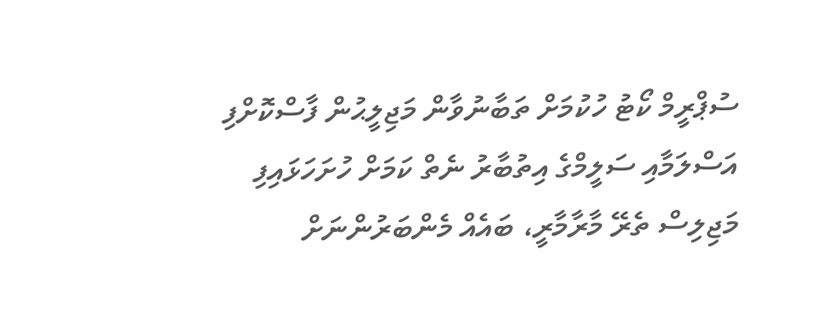ސުޕްރީމް ކޯޓު ހުކުމަށް ތަބާނުވާން މަޖިލީޙުން ފާސްކޮށްފި
އަސްލަމާއި ސަލީމްގެ އިތުބާރު ނެތް ކަމަށް ހުށަހަޅައިފި
މަޖިލިސް ތެރޭ މާރާމާރީ، ބައެއް މެންބަރުންނަށް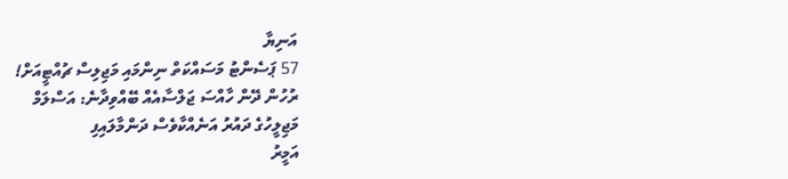އަނިޔާ
57 ޕަސެންޓު މަސައްކަތް ނިންމައި މަޖިލިސް ޗުއްޓީއަށް!
ރުހުން ދޭން ހާއްސަ ޖަލްސާއެއް ބޭއްވިދާނެ: އަސްލަމް
މަޖިލީހުގެ ދައުރު އަނެއްކާވެސް ދަންމާލައިފި
އަމީރު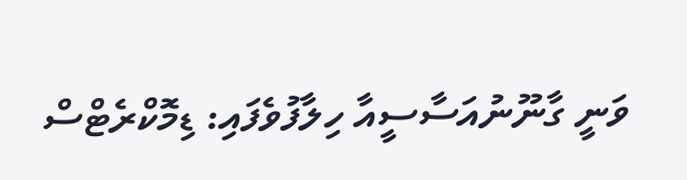ވަނީ ގާނޫނުއަސާސީއާ ހިލާފުވެފައި: ޑިމޮކްރެޓްސް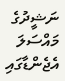ނަޝީދުގެ މައްސަލަ އެޖެންޑާގައި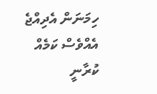ހިމަނަން އެދިއްޖެ
އެއްވެސް ކަމެއް ކުރާނީ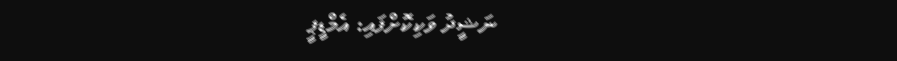ނަޝީދު ވަކިކޮށްފައި: އެމްޑީޕީ